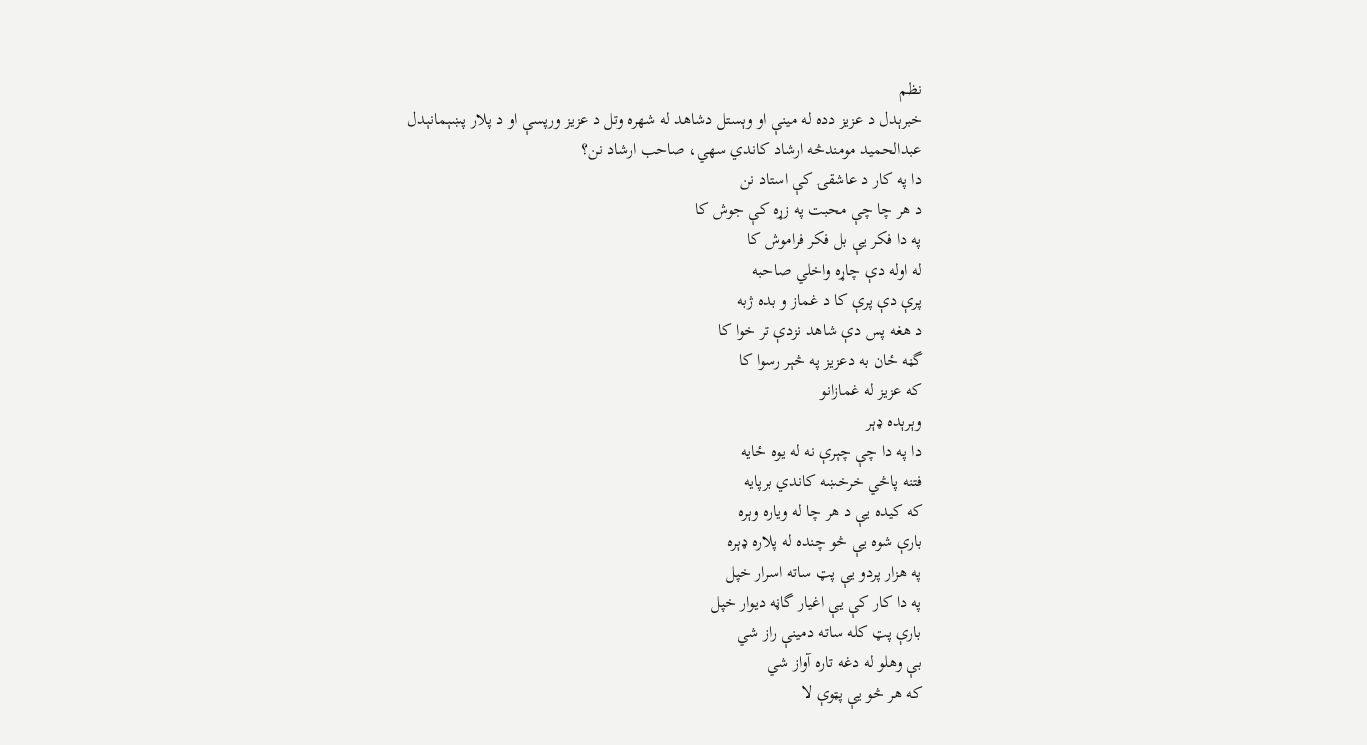نظم
خبرېدل د عزيز دده له مينې او وېستل دشاهد له شهره وتل د عزيز ورپسې او د پلار پښېمانېدل
عبدالحمید مومندڅه ارشاد کاندي سهي، صاحب ارشاد نن؟
دا په کار د عاشقۍ کې استاد نن
د هر چا چې محبت په زړه کې جوش کا
په دا فکر يې بل فکر فراموش کا
له اوله دې چاړه واخلي صاحبه
پرې دې پرې کا د غماز و بده ژبه
د هغه پس دې شاهد نزدې تر خوا کا
گڼه ځان به دعزيز په څېر رسوا کا
که عزيز له غمازانو
وېرېده ډېر
دا په دا چې چېرې نه له يوه ځايه
فتنه پاڅي خرخښه کاندي برپايه
که کيده يې د هر چا له وياره وېره
بارې شوه يې څو چنده له پلاره ډېره
په هزار پردو يې پټ ساته اسرار خپل
په دا کار کې يې اغيار گاڼه ديوار خپل
بارې پټ کله ساته دمينې راز شي
بې وهلو له دغه تاره آواز شي
که هر څو يې پټوې لا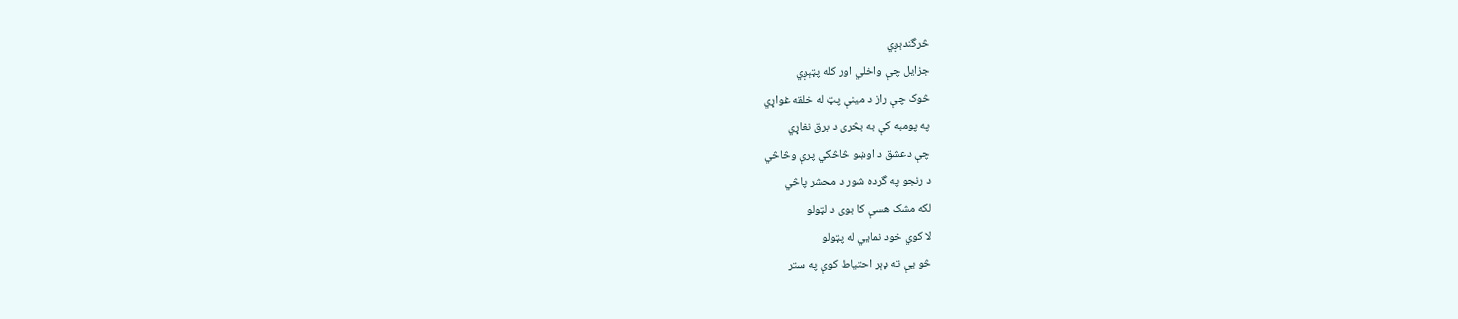څرگندېږي
جزايل چې واخلي اور کله پټېږي
څوک چې راز د مينې پټ له خلقه غواړي
په پومبه کې به بڅری د برق نغاړي
چې دعشق د اوښو څاڅکي پرې وڅاڅي
د رنجو په گرده شور د محشر پاڅي
لکه مشک هسې کا بوی د لټولو
لا کوي خود نمايي له پټولو
څو يې ته ډېر احتياط کوې په ستر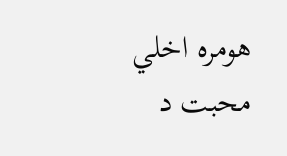هومره اخلي محبت د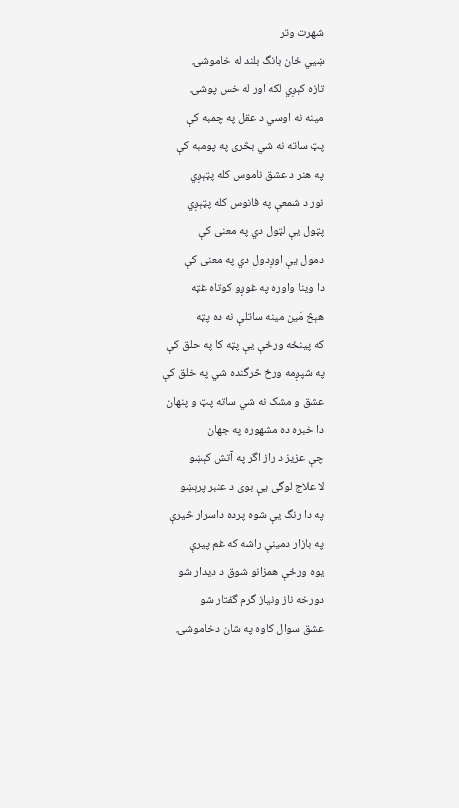شهرت وتر
ښيي ځان بانگ بلند له خاموشۍ
تازه کېږي لکه اور له خس پوشۍ
مينه نه اوسي د عقل په چمبه کې
پټ ساته نه شي بڅری په پومبه کې
په هنر د عشق ناموس کله پټېږي
نور د شمعې په فانوس کله پټېږي
پټول يې لټول دي په معنی کې
دمول يې اوږدول دي په معنی کې
دا وينا واوره په غوږو کوتاه غټه
هېڅ مَين مينه ساتلې نه ده پټه
که پينځه ورځې يې پټه کا په حلق کې
په شپږمه ورځ څرگنده شي په خلق کې
عشق و مشک نه شي ساته پټ و پنهان
دا خبره ده مشهوره په جهان
چې عزيز د راز اگر په آتش کېښو
لا علاج لوگی يې بوی د عنبر پرېښو
په دا رنگ يې شوه پرده داسرار څيرې
په بازار دمينې راشه که غم پيرې
يوه ورځې همزانو شوق د ديدار شو
دورخه ناز ونياز گرم گفتار شو
عشق سوال کاوه په شان دخاموشۍ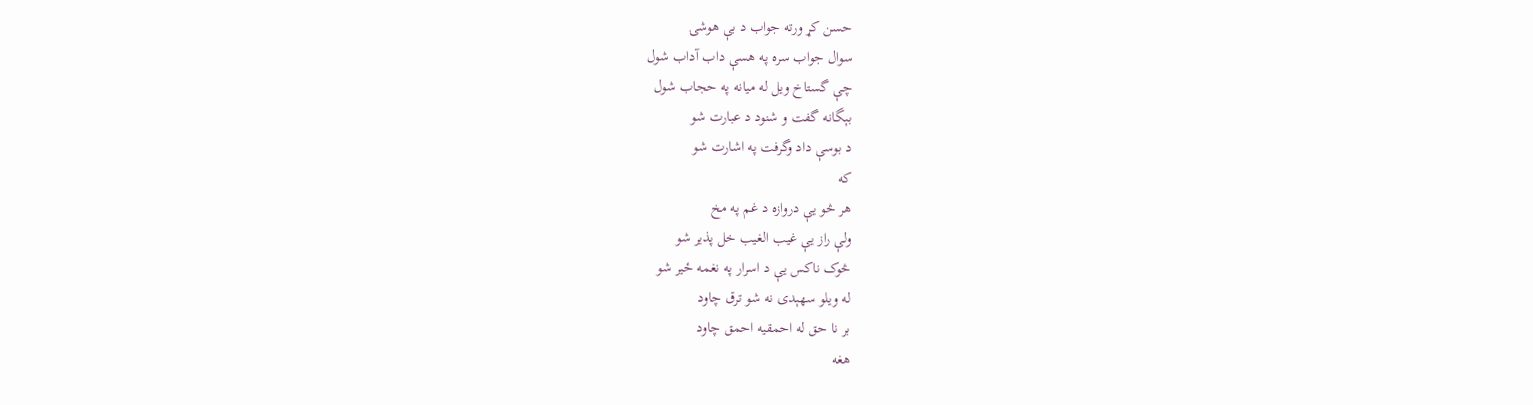حسن کړ ورته جواب د بې هوشۍ
سوال جواب سره په هسې داب آداب شول
چې گستاخ ويل له ميانه په حجاب شول
بېگانه گفت و شنود د عبارت شو
د بوسې داد وگرفت په اشارت شو
که
هر څو يې دروازه د غم په مخ
ولې راز يې غيب الغيب خل پذير شو
څوک ناکس يې د اسرار په نغمه ځير شو
له ويلو سهېدی نه شو ترق چاود
بر نا حق له احمقيه احمق چاود
هغه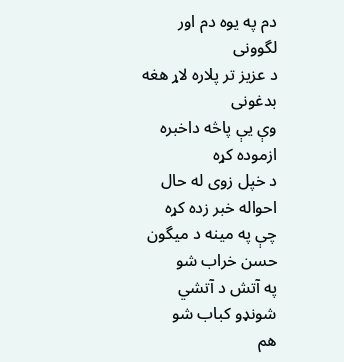دم په يوه دم اور لگوونی
د عزيز تر پلاره لاړ هغه بدغونی
وې يې پاڅه داخبره ازموده کړه
د خپل زوی له حال احواله خبر زده کړه
چې په مينه د ميگون حسن خراب شو
په آتش د آتشي شونډو کباب شو
هم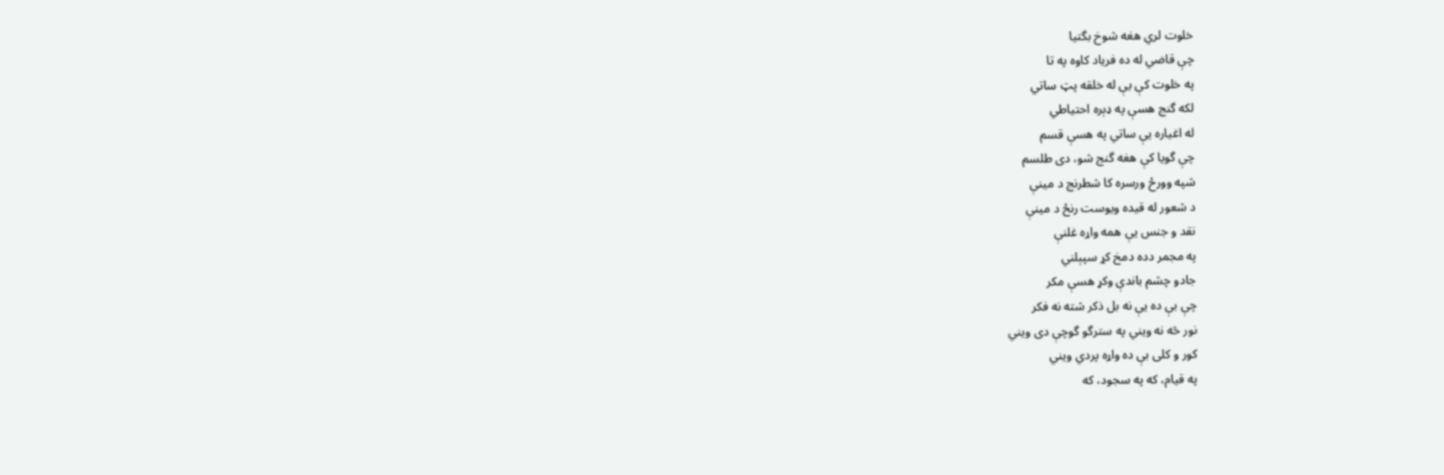خلوت لري هغه شوخ بگتيا
چې قاضي له ده فرياد کاوه په تا
په خلوت کې يې له خلقه پټ ساتي
لکه گنج هسې په ډېره احتياطي
له اغياره يې ساتي په هسې قسم
چې گويا کې هغه گنج شو، دی طلسم
شپه وورځ ورسره کا شطرنج د مينې
د شعور له قيده ويوست رنځ د مينې
نقد و جنس يې همه واړه غلنې
په مجمر دده دمخ کړ سپېلني
جادو چشم باندې وکړ هسې مکر
چې بې ده يې نه بل ذکر شته نه فکر
نور څه نه ويني په سترگو گوچې دی ويني
کور و کلی بې ده واړه پردي ويني
په قيام، که په سجود، که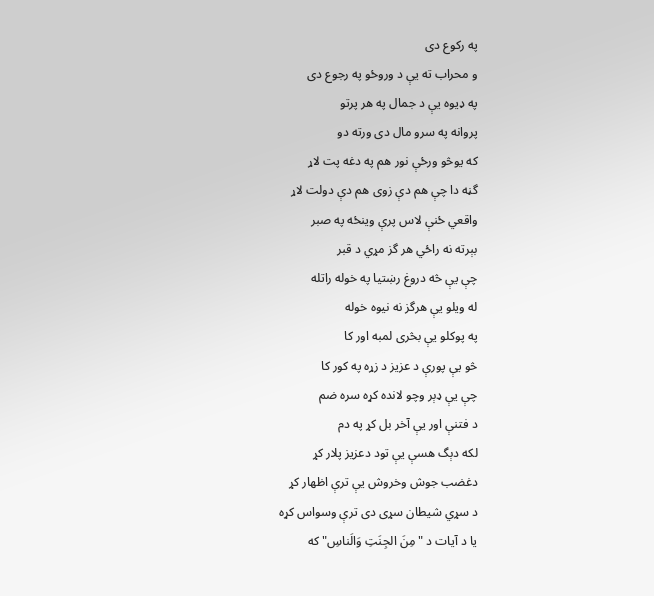په رکوع دی
و محراب ته يې د وروځو په رجوع دی
په ډيوه يې د جمال په هر پرتو
پروانه په سرو مال دی ورته دو
که يوڅو ورځې نور هم په دغه پت لاړ
گڼه دا چې هم دې زوی هم دې دولت لاړ
واقعي ځنې لاس پرې وينځه په صبر
بېرته نه راځي هر گز مړي د قبر
چې يې څه دروغ رښتيا په خوله راتله
له ويلو يې هرگز نه نيوه خوله
په پوکلو يې بڅری لمبه اور کا
څو يې پورې د عزيز د زړه په کور کا
چې يې ډېر وچو لانده کړه سره ضم
د فتنې اور يې آخر بل کړ په دم
لکه دېگ هسې يې تود دعزيز پلار کړ
دغضب جوش وخروش يې ترې اظهار کړ
د سړي شيطان سړی دی ترې وسواس کړه
يا د آيات د "مِنَ الجِنَتِ وَالَناسِ" که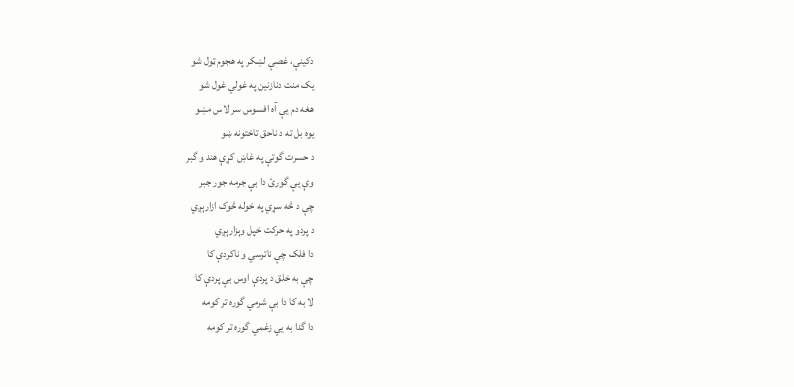دکينې، غصې لښکر په هجوم ټول شو
يک منت دنازنين په غولي غول شو
هغه دم يې آه افسوس سر لاس مښو
يوه بل ته د ناحق تاختونه ښو
د حسرت گوتې په غاښ کړې هند و گبر
وې يې گورئ دا بې جرمه جور جبر
چې د څه سړي په خوله څوک ازارېږي
د پردو په حرکت خپل وېزارېږي
دا فلک چې ناترسي و ناکردې کا
چې به خلق د پردې اوس بې پردې کا
لا به کا دا بې شرمي گوره تر کومه
دا گدا به يي زغمي گوره تر کومه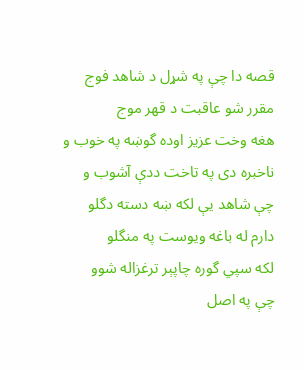قصه دا چې په شړل د شاهد فوج
مقرر شو عاقبت د قهر موج
هغه وخت عزيز اوده گوښه په خوب و
ناخبره دی په تاخت ددې آشوب و
چې شاهد يې لکه ښه دسته دگلو
دارم له باغه ويوست په منگلو
لکه سپي گوره چاپېر ترغزاله شوو
چې په اصل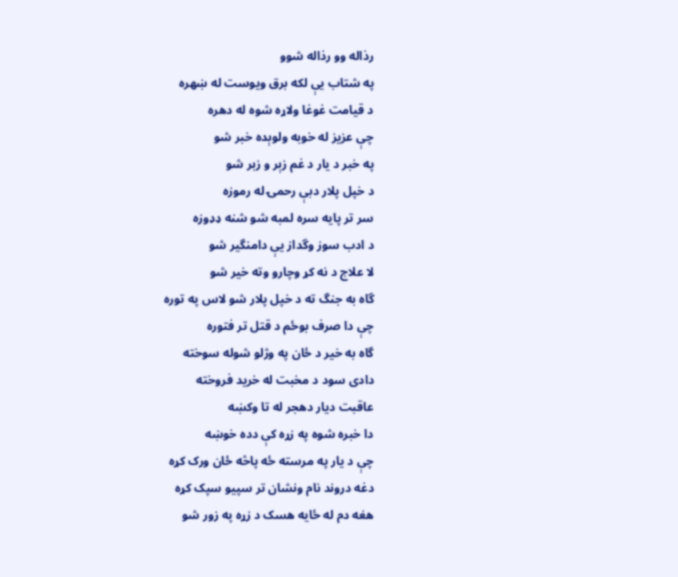رذاله وو رذاله شوو
په شتاب يې لکه برق ويوست له ښهره
د قيامت غوغا ولاړه شوه له دهره
چې عزيز له خوبه ولوېده خبر شو
په خبر د يار د غم زېر و زبر شو
د خپل پلار دبې رحمۍ له رموزه
سر تر پايه سره لمبه شو شنه ډډوزه
د ادب سوز وگداز يې دامنگير شو
لا علاج د نه کړ وچارو وته خير شو
گاه به جنگ ته د خپل پلار شو لاس په توره
چې دا صرف بوځم د قتل تر فتوره
گاه به خير د ځان په وژلو شوله سوخته
دادی سود د مخبت له خريد فروخته
عاقبت ديار دهجر له تا وکښه
دا خبره شوه په زړه کې دده خوښه
چې د يار په مرسته ځه پاڅه ځان ورک کړه
دغه دروند نام ونشان تر سپيو سپک کړه
هغه دم له ځايه هسک د زړه په زور شو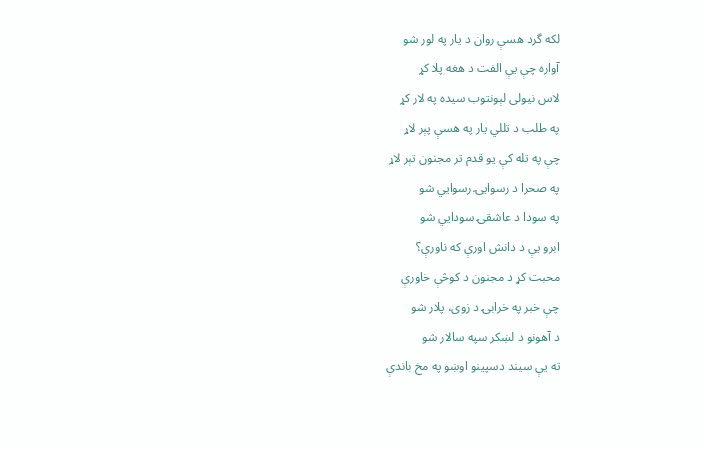لکه گرد هسې روان د يار په لور شو
آواره چې يې الفت د هغه پلا کړ
لاس نيولی لېونتوب سيده په لار کړ
په طلب د تللي يار په هسې پېر لاړ
چې په تله کې يو قدم تر مجنون تېر لاړ
په صحرا د رسوايۍ رسوايي شو
په سودا د عاشقۍ سودايي شو
ابرو يې د دانش اورې که ناورې؟
محبت کړ د مجنون د کوڅې خاورې
چې خبر په خرابۍ د زوی، پلار شو
د آهونو د لښکر سپه سالار شو
ته يې سيند دسپينو اوښو په مخ باندې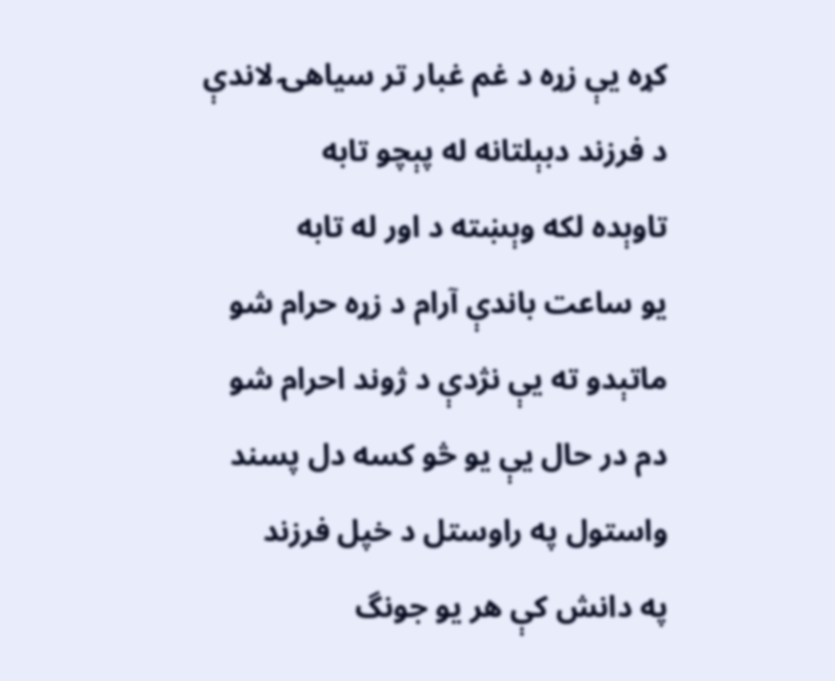کړه يې زړه د غم غبار تر سياهۍ لاندې
د فرزند دبېلتانه له پېچو تابه
تاوېده لکه وېښته د اور له تابه
يو ساعت باندې آرام د زړه حرام شو
ماتېدو ته يې نژدې د ژوند احرام شو
دم در حال يې يو څو کسه دل پسند
واستول په راوستل د خپل فرزند
په دانش کې هر يو جونگ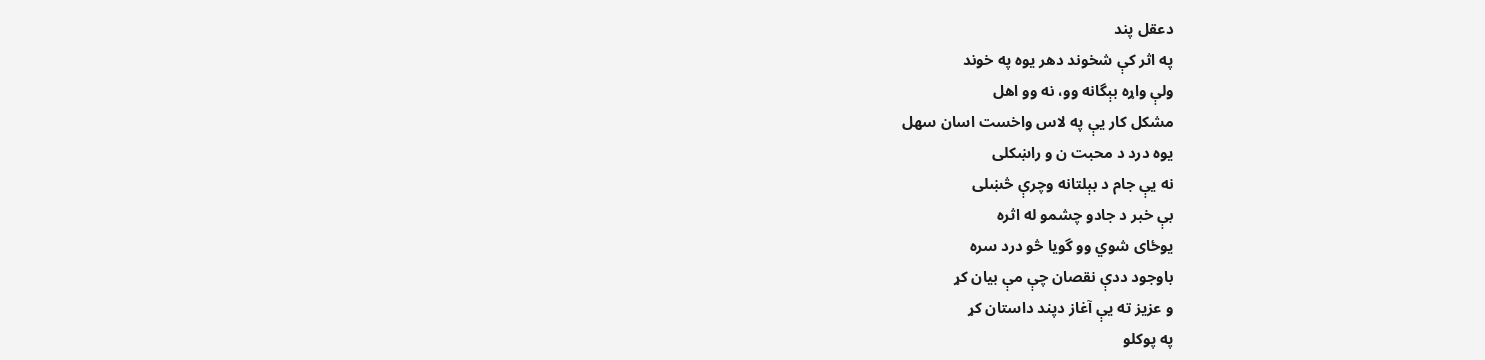دعقل پند
په اثر کې شخوند دهر يوه په خوند
ولې واړه بېگانه وو، نه وو اهل
مشکل کار يې په لاس واخست اسان سهل
يوه درد د محبت ن و راښکلی
نه يې جام د بېلتانه وچرې څښلی
بې خبر د جادو چشمو له اثره
يوځای شوي وو گويا څو درد سره
باوجود ددې نقصان چې مې بيان کړ
و عزيز ته يې آغاز دپند داستان کړ
په پوکلو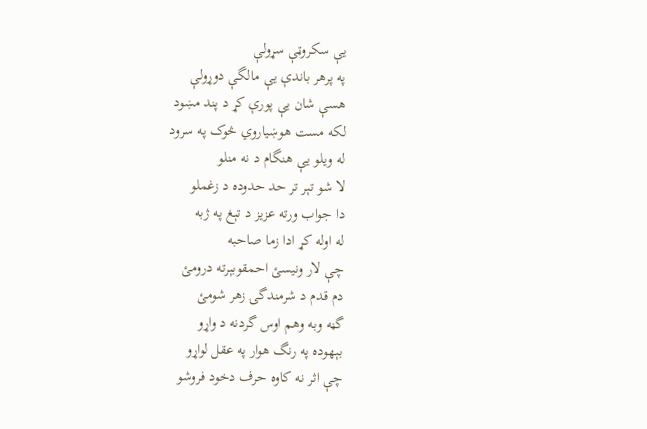يې سکروټې سړولې
په پرهر باندې يې مالگې دوړولې
هسې شان يې پورې کړ د پند مښود
لکه مست هوښياروي څوک په سرود
له ويلو يې هنگام د نه منلو
لا شو تېر تر حد حدوده د زغملو
دا جواب ورته عزيز د تېغ په ژبه
له اوله کړ ادا زما صاحبه
چې لار ونيسئ احمقوبېرته درومئ
دم قدم د شرمندگۍ زهر شومئ
گڼه وبه وهم اوس گردنه د واړو
بېهوده په رنگ هوار په عقل لواړو
چې اثر نه کاوه حرف دخود فروشو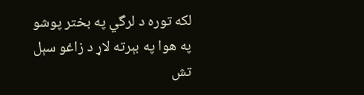لکه توره د لرگي په بختر پوشو
په هوا په بېرته لاړ د زاغو سېل
تش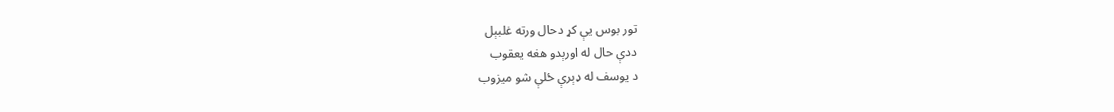تور بوس يې کړ دحال ورته غلبېل
ددې حال له اورېدو هغه يعقوب
د يوسف له ډېرې ځلې شو ميزوب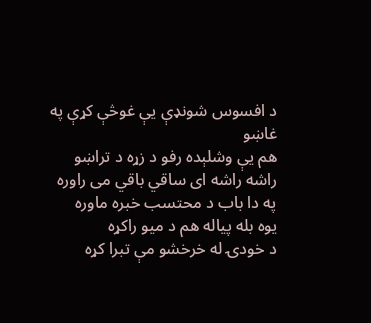د افسوس شونډې يې غوڅې کړې په غاښو
هم يې وشلېده رفو د زړه د تراښو
راشه راشه ای ساقي باقي می راوره
په دا باب د محتسب خبره ماوره
يوه بله پياله هم د ميو راکړه
د خودۍ له خرخشو مې تبرا کړه